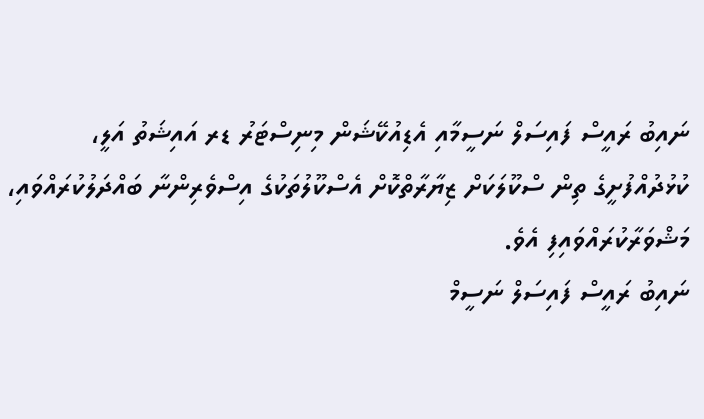ނައިބު ރައީސް ފައިސަލް ނަސީމާއި އެޑިއުކޭޝަން މިނިސްޓަރު ޑރ އައިޝަތު އަލީ، ކުޅުދުއްފުށީގެ ތިން ސްކޫލަކަށް ޒިޔާރާތްކޮށް އެސްކޫލުތަކުގެ އިސްވެރިންނާ ބައްދަލުކުރައްވައި، މަޝްވަރާކުރައްވައިފި އެވެ.
ނައިބު ރައީސް ފައިސަލް ނަސީމް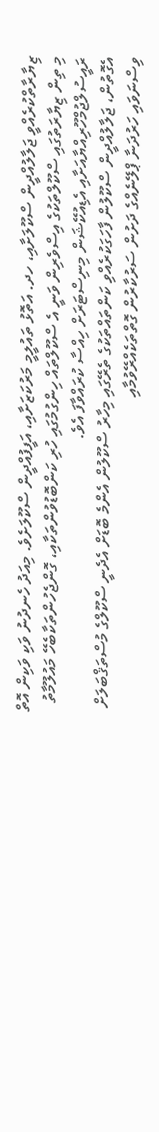ޒިޔާރާތްކުރެއްވީ ޖަލާލުއްދީން ސްކޫލަށާއި، ހދ. އަތޮޅު ތައުލީމީ މަރުކަޒަށާއި، އަފީފުއްދީން ސްކޫލަށެވެ. މިއަދު ހެނދުނު ވަކި ވަކިން އޮތް މި ތިން ޒިޔާރަތުގައި ސްކޫލްތަކުގެ އިސްވެރިން ވަނީ އެ ސްކޫލްތައް ހިންގުމުގައި ހުރި ކަންބޮޑުވުންތަކާއި، ގޮންޖެހުންތަކާބެހޭ މައުލޫމާތު ރައީސުލްޖުމްހޫރިއްޔާއަށާއި އެޑިއުކޭޝަން މިނިސްޓަރަށް ހިއްސާ ކުރައްވާފަ އެވެ.
އެގޮތުން، ޖަލާލުއްދީން ސްކޫލުން ފާހަގަކުރެއްވި ކަންތައްތަކުގެ ތެރޭގައި މިހާރު ސްކޫލުން އެންމެ ބޮޑަށް އެދެނީ ސްކޫލްގެ މުސްތަޤްބަލަށް ވިސްނަވައި ހަރުދަނާ ޕްލޭނެއްގެ ދަށުން ސަރުކާރުން ގޮތްތަކެއްރޭވުމާއި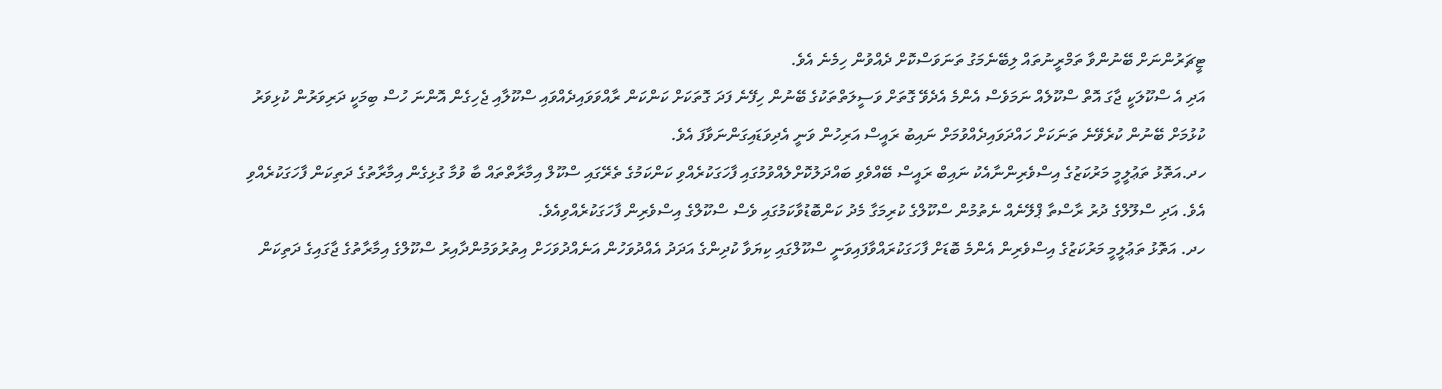ޓީޗަރުންނަށް ބޭނުންވާ ތަމްރީނުތައް ލިބޭނެމަގު ތަނަވަސްކޮށް ދެއްވުން ހިމެނެ އެވެ.
އަދި އެ ސްކޫލަކީ ޖާގަ އޮތް ސްކޫލެއް ނަމަވެސް އެންމެ އެދެވޭ ގޮތަށް ވަސީލަތްތަކުގެ ބޭނުން ހިފޭނެ ފަދަ ގޮތަކަށް ކަންކަން ރާއްވަވައިދެއްވައި ސްކޫލާއި ޖެހިގެން އޮންނަ ހުސް ބިމަކީ ދަރިވަރުން ކުޅިވަރު ކުޅުމަށް ބޭނުން ކުރެވޭނެ ތަނަކަށް ހައްދަވައިދެއްވުމަށް ނައިބު ރައީސް އަރިހުން ވަނީ އެދިވަޑައިގަންނަވާފަ އެވެ.
ހދ.އަތޮޅު ތަޢުލީމީ މަރުކަޒުގެ އިސްވެރިންނާއެކު ނައިބް ރައީސް ބޭއްވެވި ބައްދަލުކޮށްލެއްވުމުގައި ފާހަގަކުރެއްވި ކަންކަމުގެ ތެރޭގައި ސްކޫލް އިމާރާތްތައް ބާ ވުމާ ގުޅިގެން އިމާރާތުގެ ދަތިކަން ފާހަގަކުރެއްވި އެވެ. އަދި ސްލޫލްގެ ދުރު ރާސްތާ ޕްލޭނެއް ނެތުމުން ސްކޫލްގެ ކުރިމަގާ މެދު ކަންބޮޑުވާކަމުގައި ވެސް ސްކޫލްގެ އިސްވެރިން ފާހަގަކުރެއްވިއެވެ.
ހދ. އަތޮޅު ތަޢުލީމީ މަރުކަޒުގެ އިސްވެރިން އެންމެ ބޮޑަށް ފާހަގަކުރައްވާފައިވަނީ ސްކޫލްގައި ކިޔަވާ ކުދިންގެ އަދަދު އެއްދުވަހުން އަނެއްދުވަހަށް އިތުރުވަމުންދާއިރު ސްކޫލްގެ އިމާރާތުގެ ޖާގައިގެ ދަތިކަން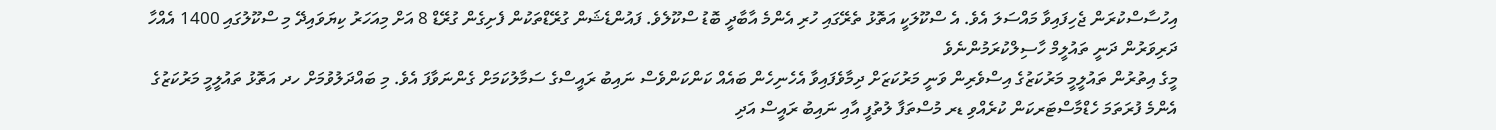އިހުސާސްކުރަން ޖެހިފައިވާ މައްސަލަ އެވެ. އެ ސްކޫލަކީ އަތޮޅު ތެރޭގައި ހުރި އެންމެ އާބާދީ ބޮޑު ސްކޫލެވެ. ފައުންޑެޝަން ގުރޭޑްތަކުން ފެށިގެން ގުރޭޑް 8 އަށް މިއަހަރު ކިޔަވައިދޭ މި ސްކޫލުގައި 1400 އެއްހާ ދަރިވަރުން ދަނީ ތައުލީމް ހާސިލްކުރަމުންނެވެ
މީގެ އިތުރުން ތައުލީމީ މަރުކަޒުގެ އިސްވެރިން ވަނީ މަރުކަޒަށް ދިމާވެފައިވާ އެހެނިހެން ބައެއް ކަންކަންވެސް ނައިބު ރައީސްގެ ސަމާލުކަމަށް ގެންނަވާފަ އެވެ. މި ބައްދަލުވުމަށް ހދ އަތޮޅު ތައުލީމީ މަރުކަޒުގެ އެންމެ ފުރަތަމަ ހެޑްމާސްޓަރކަން ކުރެއްވި ޑރ މުސްތަފާ ލުތުފީ އާއި ނައިބު ރައީސް އަދި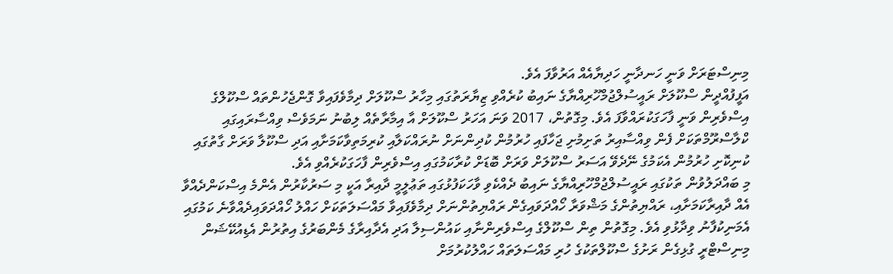މިނިސްޓަރަށް ވަނީ ހަނދާނީ ހަދިޔާއެއް އަރުވާފަ އެވެ.
އަފީފުއްދީން ސްކޫލަށް ރައީސުލްޖުމްހޫރިއްޔާގެ ނައިބު ކުރެއްވި ޒިޔާރަތުގައި މިހާރު ސްކޫލަށް ދިމާވެފައިވާ ގޮންޖެހުންތައް ސްކޫލްގެ އިސްވެރިން ވަނީ ފާހަގަކުރައްވާފަ އެވެ. މިގޮތުން، 2017 ވަނަ އަހަރު ސްކޫލަށް އާ އިމާރާތެއް ލިބުނު ނަމަވެސް ވިއްސާރައިގައި ކްލާސްރޫމްތަކަށް ފެން ވިއްސާއިރު ތަށިމުށި ޖަހާފައި ހުރުމުން ކުދިންނަށް ނުރައްކަލާއި ކުރިމަތިވާކަމަށާއި އަދި ސްކޫލާ ވަރަށް ގާތުގައި ކުނިކޮށި ހުރުމުން އެކަމުގެ ނޭދެވޭ އަސަރު ސްކޫލަށް ވަރަށް ބޮޑަށް ކުރާކަމުގައި އިސްވެރިން ފާހަގަކުރެއްވި އެވެ.
މި ބައްދަލުވުން ތަކުގައި ރައީސުލްޖުމްހޫރިއްޔާގެ ނައިބު ދެއްކެވި ވާހަކަފުޅުގައި ތަޢުލީމީ ދާއިރާ އަކީ މި ސަރުކާރުން އެންމެ އިސްކަންދެއްވާ އެއް ދާއިރާކަމަށާއި، ރައްޔިތުންގެ މަޝްވަރާ ހޯއްދަވައިގެން ރައްޔިތުންނަށް ދިމާވެފައިވާ މައްސަލަތަކަށް ހައްލު ހޯއްދަވައިދެއްވާނެ ކަމުގައި އެމަނިކުފާނު ވިދާޅުވި އެވެ. މިގޮތުން ތިން ސްކޫލްގެ އިސްވެރިންނާއި ކައުންސިލާ އަދި އެދާއިރާގެ މެންބަރުގެ އިތުރުން އެޑިއުކޭޝަން މިނިސްޓްރީ ގުޅިގެން ރަށުގެ ސްކޫލްތަކުގެ ހުރި މައްސަލަތައް ހައްލުކުރުމަށް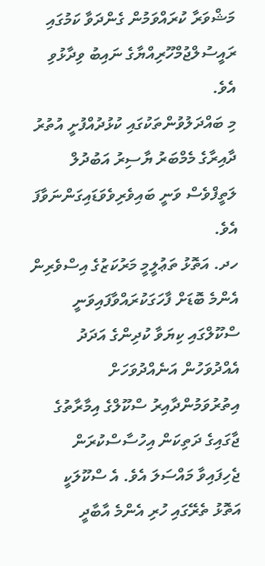މަޝްވަރާ ކުރައްވަމުން ގެންދަވާ ކަމުގައި ރައީސުލްޖުމްހޫރިއްޔާގެ ނައިބު ވިދާޅުވި އެވެ.
މި ބައްދަލުވުންތަކުގައި ކުޅުދުއްފުށީ އުތުރު ދާއިރާގެ މެމްބަރު ޔާސިރު އަބުދުލް ލަތީފްވެސް ވަނީ ބައިވެރިވެވަޑައިގަންނަވާފަ އެވެ.
ހދ. އަތޮޅު ތަޢުލީމީ މަރުކަޒުގެ އިސްވެރިން އެންމެ ބޮޑަށް ފާހަގަކުރައްވާފައިވަނީ ސްކޫލްގައި ކިޔަވާ ކުދިންގެ އަދަދު އެއްދުވަހުން އަނެއްދުވަހަށް އިތުރުވަމުންދާއިރު ސްކޫލްގެ އިމާރާތުގެ ޖާގައިގެ ދަތިކަން އިހުސާސްކުރަން ޖެހިފައިވާ މައްސަލަ އެވެ. އެ ސްކޫލަކީ އަތޮޅު ތެރޭގައި ހުރި އެންމެ އާބާދީ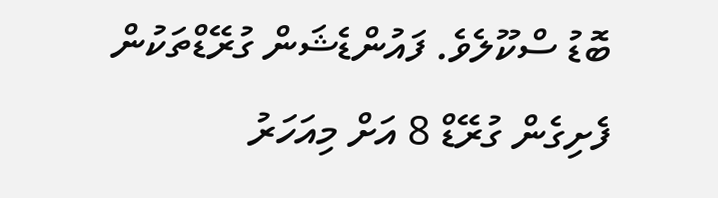ބޮޑު ސްކޫލެވެ. ފައުންޑެޝަން ގުރޭޑްތަކުން ފެށިގެން ގުރޭޑް 8 އަށް މިއަހަރު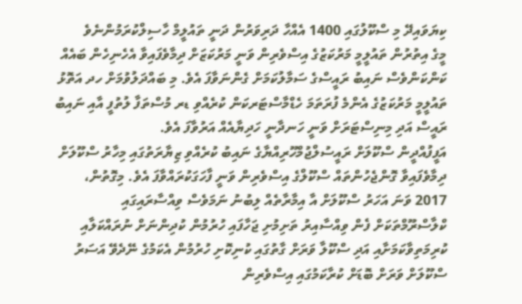ކިޔަވައިދޭ މި ސްކޫލުގައި 1400 އެއްހާ ދަރިވަރުން ދަނީ ތައުލީމް ހާސިލްކުރަމުންނެވެ
މީގެ އިތުރުން ތައުލީމީ މަރުކަޒުގެ އިސްވެރިން ވަނީ މަރުކަޒަށް ދިމާވެފައިވާ އެހެނިހެން ބައެއް ކަންކަންވެސް ނައިބު ރައީސްގެ ސަމާލުކަމަށް ގެންނަވާފަ އެވެ. މި ބައްދަލުވުމަށް ހދ އަތޮޅު ތައުލީމީ މަރުކަޒުގެ އެންމެ ފުރަތަމަ ހެޑްމާސްޓަރކަން ކުރެއްވި ޑރ މުސްތަފާ ލުތުފީ އާއި ނައިބު ރައީސް އަދި މިނިސްޓަރަށް ވަނީ ހަނދާނީ ހަދިޔާއެއް އަރުވާފަ އެވެ.
އަފީފުއްދީން ސްކޫލަށް ރައީސުލްޖުމްހޫރިއްޔާގެ ނައިބު ކުރެއްވި ޒިޔާރަތުގައި މިހާރު ސްކޫލަށް ދިމާވެފައިވާ ގޮންޖެހުންތައް ސްކޫލްގެ އިސްވެރިން ވަނީ ފާހަގަކުރައްވާފަ އެވެ. މިގޮތުން، 2017 ވަނަ އަހަރު ސްކޫލަށް އާ އިމާރާތެއް ލިބުނު ނަމަވެސް ވިއްސާރައިގައި ކްލާސްރޫމްތަކަށް ފެން ވިއްސާއިރު ތަށިމުށި ޖަހާފައި ހުރުމުން ކުދިންނަށް ނުރައްކަލާއި ކުރިމަތިވާކަމަށާއި އަދި ސްކޫލާ ވަރަށް ގާތުގައި ކުނިކޮށި ހުރުމުން އެކަމުގެ ނޭދެވޭ އަސަރު ސްކޫލަށް ވަރަށް ބޮޑަށް ކުރާކަމުގައި އިސްވެރިން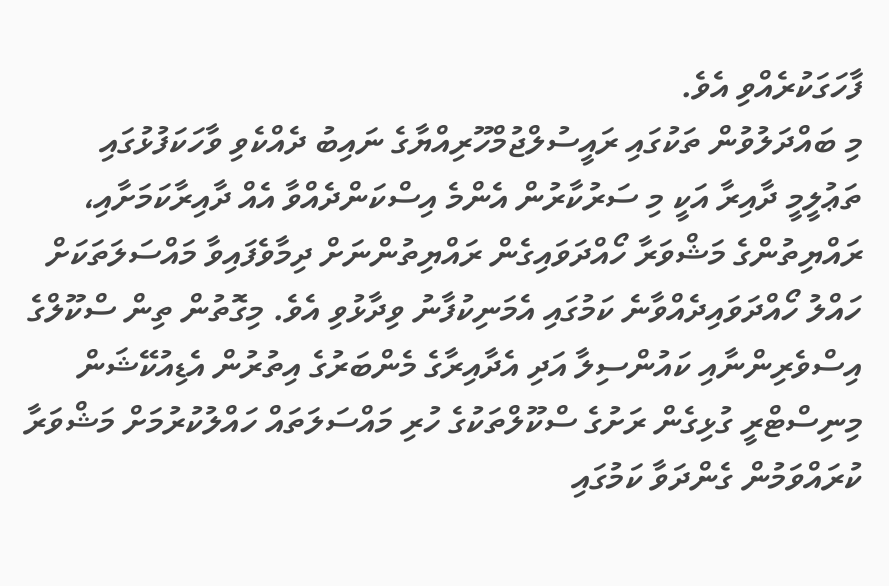ފާހަގަކުރެއްވި އެވެ.
މި ބައްދަލުވުން ތަކުގައި ރައީސުލްޖުމްހޫރިއްޔާގެ ނައިބު ދެއްކެވި ވާހަކަފުޅުގައި ތަޢުލީމީ ދާއިރާ އަކީ މި ސަރުކާރުން އެންމެ އިސްކަންދެއްވާ އެއް ދާއިރާކަމަށާއި، ރައްޔިތުންގެ މަޝްވަރާ ހޯއްދަވައިގެން ރައްޔިތުންނަށް ދިމާވެފައިވާ މައްސަލަތަކަށް ހައްލު ހޯއްދަވައިދެއްވާނެ ކަމުގައި އެމަނިކުފާނު ވިދާޅުވި އެވެ. މިގޮތުން ތިން ސްކޫލްގެ އިސްވެރިންނާއި ކައުންސިލާ އަދި އެދާއިރާގެ މެންބަރުގެ އިތުރުން އެޑިއުކޭޝަން މިނިސްޓްރީ ގުޅިގެން ރަށުގެ ސްކޫލްތަކުގެ ހުރި މައްސަލަތައް ހައްލުކުރުމަށް މަޝްވަރާ ކުރައްވަމުން ގެންދަވާ ކަމުގައި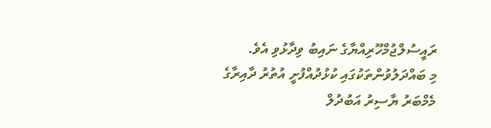ރައީސުލްޖުމްހޫރިއްޔާގެ ނައިބު ވިދާޅުވި އެވެ.
މި ބައްދަލުވުންތަކުގައި ކުޅުދުއްފުށީ އުތުރު ދާއިރާގެ މެމްބަރު ޔާސިރު އަބުދުލް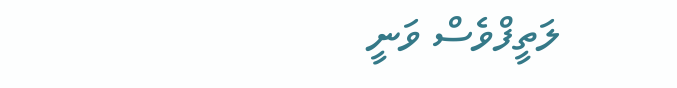ލަތީފްވެސް ވަނީ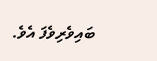ބައިވެރިވެފަ އެވެ.